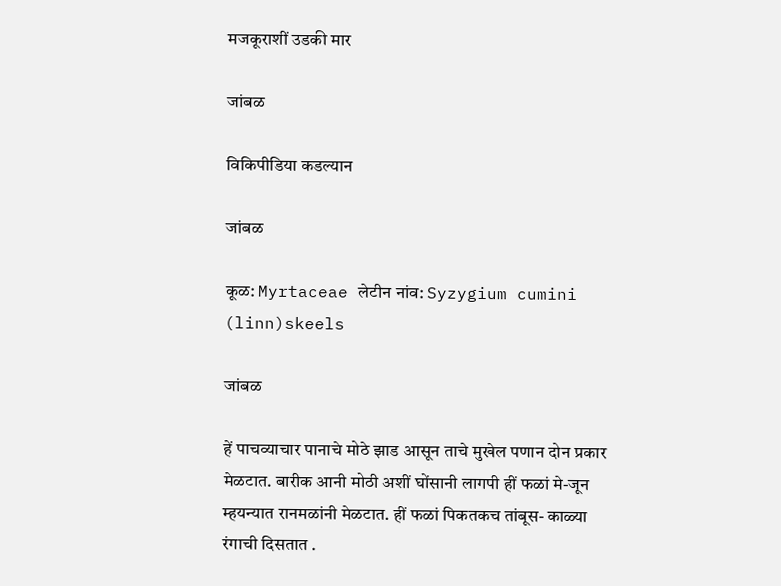मजकूराशीं उडकी मार

जांबळ

विकिपीडिया कडल्यान

जांबळ

कूळ: Myrtaceae लेटीन नांव: Syzygium cumini (linn)skeels

जांबळ

हें पाचव्याचार पानाचे मोठे झाड आसून ताचे मुखेल पणान दोन प्रकार मेळटात. बारीक आनी मोठी अशीं घोंसानी लागपी हीं फळां मे-जून म्हयन्यात रानमळांनी मेळटात. हीं फळां पिकतकच तांबूस- काळ्या रंगाची दिसतात .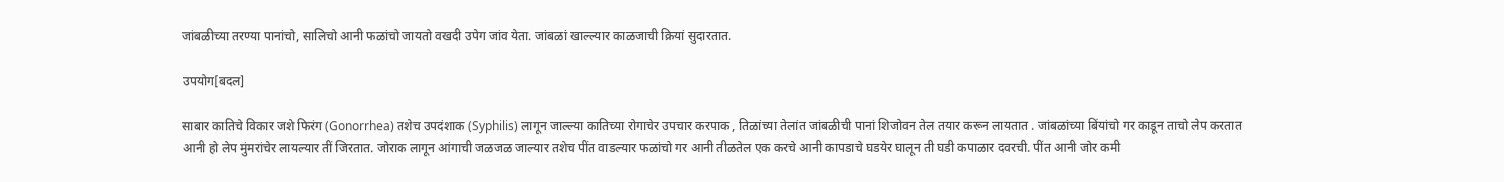जांबळीच्या तरण्या पानांचो, सालिचो आनी फळांचो जायतो वखदी उपेग जांव येता. जांबळां खाल्ल्यार काळजाची क्रियां सुदारतात.

उपयोग[बदल]

साबार कातिचे विकार जशे फिरंग (Gonorrhea) तशेच उपदंशाक (Syphilis) लागून जाल्ल्या कातिच्या रोगाचेर उपचार करपाक , तिळांच्या तेलांत जांबळीची पानां शिजोवन तेल तयार करून लायतात . जांबळांच्या बिंयांचो गर काडून ताचो लेप करतात आनी हो लेप मुंमरांचेर लायल्यार तीं जिरतात. जोराक लागून आंगाची जळजळ जाल्यार तशेच पींत वाडल्यार फळांचो गर आनी तीळतेल एक करचे आनी कापडाचे घडयेर घालून ती घडी कपाळार दवरची. पींत आनी जोर कमी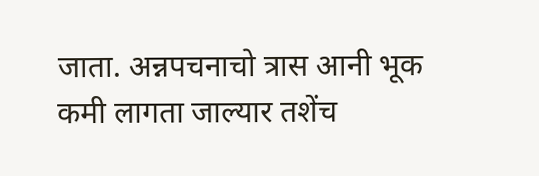जाता. अन्नपचनाचो त्रास आनी भूक कमी लागता जाल्यार तशेंच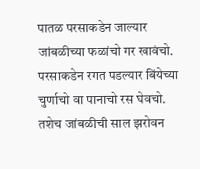पातळ परसाकडेन जाल्यार जांबळीच्या फळांचो गर खावंचो. परसाकडेन रगत पडल्यार बिंयेच्या चुर्णाचो वा पानाचो रस घेवचो. तशेच जांबळीची साल झरोवन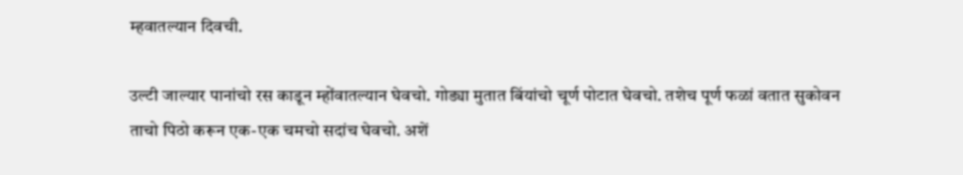म्हवातल्यान दिवची.

उल्टी जाल्यार पानांचो रस काडून म्होंवातल्यान घेवचो. गोड्या मुतात बिंयांचो चूर्ण पोटात घेवचो. तशेच पूर्ण फळां वतात सुकोवन ताचो पिठो करून एक-एक चमचो सदांच घेवचो. अशें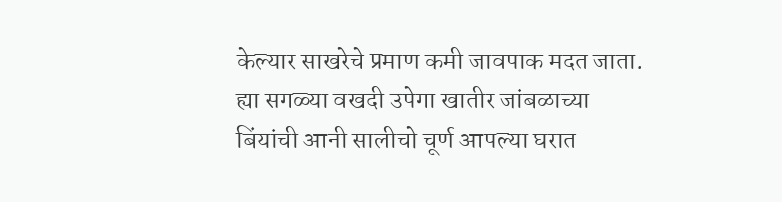केल्यार साखरेचे प्रमाण कमी जावपाक मदत जाता. ह्या सगळ्या वखदी उपेगा खातीर जांबळाच्या बिंयांची आनी सालीचो चूर्ण आपल्या घरात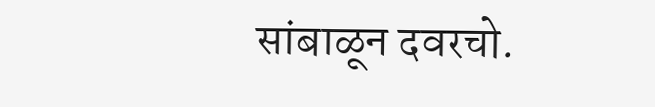सांबाळून दवरचो.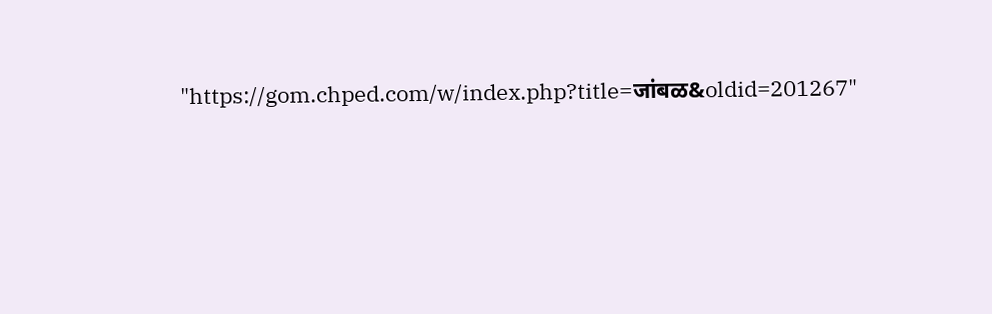"https://gom.chped.com/w/index.php?title=जांबळ&oldid=201267"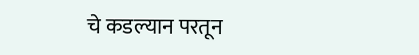चे कडल्यान परतून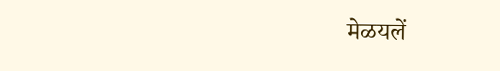मेळयलें